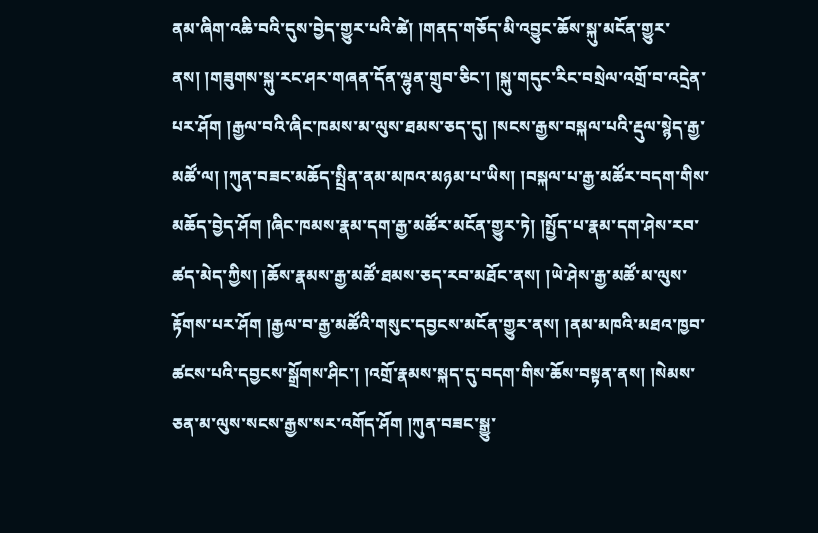ནམ་ཞིག་འཆི་བའི་དུས་བྱེད་གྱུར་པའི་ཚེ། །གནད་གཅོད་མི་འབྱུང་ཆོས་སྐུ་མངོན་གྱུར་ནས། །གཟུགས་སྐུ་རང་ཤར་གཞན་དོན་ལྷུན་གྲུབ་ཅིང་། །སྐུ་གདུང་རིང་བསྲེལ་འགྲོ་བ་འདྲེན་པར་ཤོག །རྒྱལ་བའི་ཞིང་ཁམས་མ་ལུས་ཐམས་ཅད་དུ། །སངས་རྒྱས་བསྐལ་པའི་རྡུལ་སྙེད་རྒྱ་མཚོ་ལ། །ཀུན་བཟང་མཆོད་སྤྲིན་ནམ་མཁའ་མཉམ་པ་ཡིས། །བསྐལ་པ་རྒྱ་མཚོར་བདག་གིས་མཆོད་བྱེད་ཤོག །ཞིང་ཁམས་རྣམ་དག་རྒྱ་མཚོར་མངོན་གྱུར་ཏེ། །སྤྱོད་པ་རྣམ་དག་ཤེས་རབ་ཚད་མེད་ཀྱིས། །ཆོས་རྣམས་རྒྱ་མཚོ་ཐམས་ཅད་རབ་མཐོང་ནས། །ཡེ་ཤེས་རྒྱ་མཚོ་མ་ལུས་རྟོགས་པར་ཤོག །རྒྱལ་བ་རྒྱ་མཚོའི་གསུང་དབྱངས་མངོན་གྱུར་ནས། །ནམ་མཁའི་མཐའ་ཁྱབ་ཚངས་པའི་དབྱངས་སྒྲོགས་ཤིང་། །འགྲོ་རྣམས་སྐད་དུ་བདག་གིས་ཆོས་བསྟན་ནས། །སེམས་ཅན་མ་ལུས་སངས་རྒྱས་སར་འགོད་ཤོག །ཀུན་བཟང་སྒྱུ་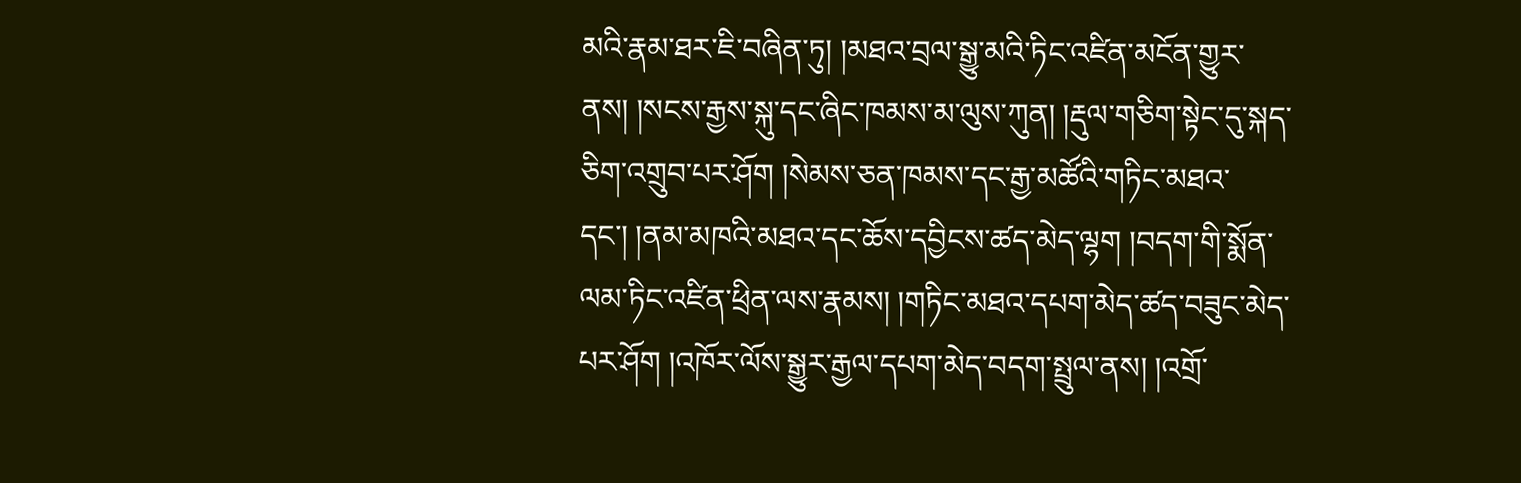མའི་རྣམ་ཐར་ཇི་བཞིན་ཏུ། །མཐའ་བྲལ་སྒྱུ་མའི་ཏིང་འཛིན་མངོན་གྱུར་ནས། །སངས་རྒྱས་སྐུ་དང་ཞིང་ཁམས་མ་ལུས་ཀུན། །རྡུལ་གཅིག་སྟེང་དུ་སྐད་ཅིག་འགྲུབ་པར་ཤོག །སེམས་ཅན་ཁམས་དང་རྒྱ་མཚོའི་གཏིང་མཐའ་དང་། །ནམ་མཁའི་མཐའ་དང་ཆོས་དབྱིངས་ཚད་མེད་ལྷག །བདག་གི་སྨོན་ལམ་ཏིང་འཛིན་ཕྲིན་ལས་རྣམས། །གཏིང་མཐའ་དཔག་མེད་ཚད་བཟུང་མེད་པར་ཤོག །འཁོར་ལོས་སྒྱུར་རྒྱལ་དཔག་མེད་བདག་སྤྲུལ་ནས། །འགྲོ་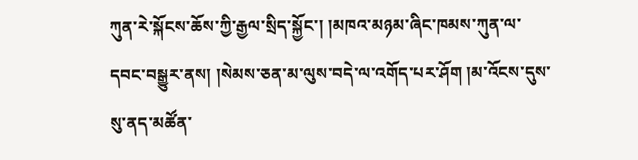ཀུན་རེ་སྐོངས་ཆོས་ཀྱི་རྒྱལ་སྲིད་སྐྱོང་། །མཁའ་མཉམ་ཞིང་ཁམས་ཀུན་ལ་དབང་བསྒྱུར་ནས། །སེམས་ཅན་མ་ལུས་བདེ་ལ་འགོད་པར་ཤོག །མ་འོངས་དུས་སུ་ནད་མཚོན་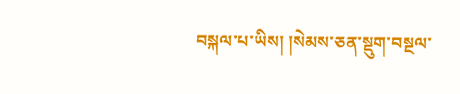བསྐལ་པ་ཡིས། །སེམས་ཅན་སྡུག་བསྔལ་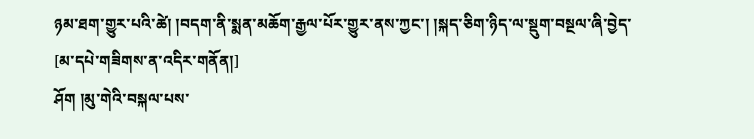ཉམ་ཐག་གྱུར་པའི་ཚེ། །བདག་ནི་སྨན་མཆོག་རྒྱལ་པོར་གྱུར་ནས་ཀྱང་། །སྐད་ཅིག་ཉིད་ལ་སྡུག་བསྔལ་ཞི་བྱེད་
[མ་དཔེ་གཟིགས་ན་འདིར་གནོན།]
ཤོག །མུ་གེའི་བསྐལ་པས་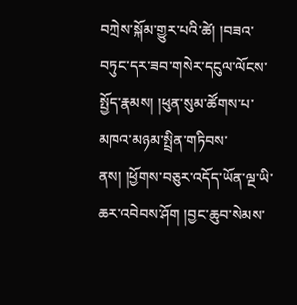བཀྲེས་སྐོམ་གྱུར་པའི་ཚེ། །བཟའ་བཏུང་དར་ཟབ་གསེར་དངུལ་ལོངས་སྤྱོད་རྣམས། །ཕུན་སུམ་ཚོགས་པ་མཁའ་མཉམ་སྤྲིན་གཏིབས་ནས། །ཕྱོགས་བཅུར་འདོད་ཡོན་ལྔ་ཡི་ཆར་འབེབས་ཤོག །བྱང་ཆུབ་སེམས་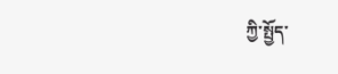ཀྱི་སྤྱོད་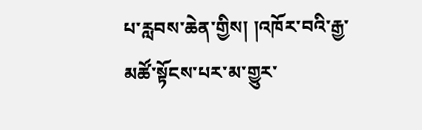པ་རླབས་ཆེན་གྱིས། །འཁོར་བའི་རྒྱ་མཚོ་སྟོངས་པར་མ་གྱུར་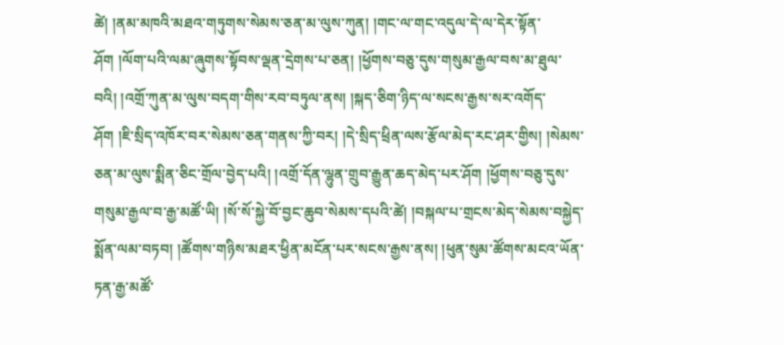ཚེ། །ནམ་མཁའི་མཐའ་གཏུགས་སེམས་ཅན་མ་ལུས་ཀུན། །གང་ལ་གང་འདུལ་དེ་ལ་དེར་སྟོན་ཤོག །ལོག་པའི་ལམ་ཞུགས་སྟོབས་ལྡན་དྲེགས་པ་ཅན། །ཕྱོགས་བཅུ་དུས་གསུམ་རྒྱལ་བས་མ་ཐུལ་བའི། །འགྲོ་ཀུན་མ་ལུས་བདག་གིས་རབ་བཏུལ་ནས། །སྐད་ཅིག་ཉིད་ལ་སངས་རྒྱས་སར་འགོད་ཤོག །ཇི་སྲིད་འཁོར་བར་སེམས་ཅན་གནས་ཀྱི་བར། །དེ་སྲིད་ཕྲིན་ལས་རྩོལ་མེད་རང་ཤར་གྱིས། །སེམས་ཅན་མ་ལུས་སྨིན་ཅིང་གྲོལ་བྱེད་པའི། །འགྲོ་དོན་ལྷུན་གྲུབ་རྒྱུན་ཆད་མེད་པར་ཤོག །ཕྱོགས་བཅུ་དུས་གསུམ་རྒྱལ་བ་རྒྱ་མཚོ་ཡི། །སོ་སོ་སྐྱེ་བོ་བྱང་ཆུབ་སེམས་དཔའི་ཚེ། །བསྐལ་པ་གྲངས་མེད་སེམས་བསྐྱེད་སྨོན་ལམ་བཏབ། །ཚོགས་གཉིས་མཐར་ཕྱིན་མངོན་པར་སངས་རྒྱས་ནས། །ཕུན་སུམ་ཚོགས་མངའ་ཡོན་ཏན་རྒྱ་མཚོ་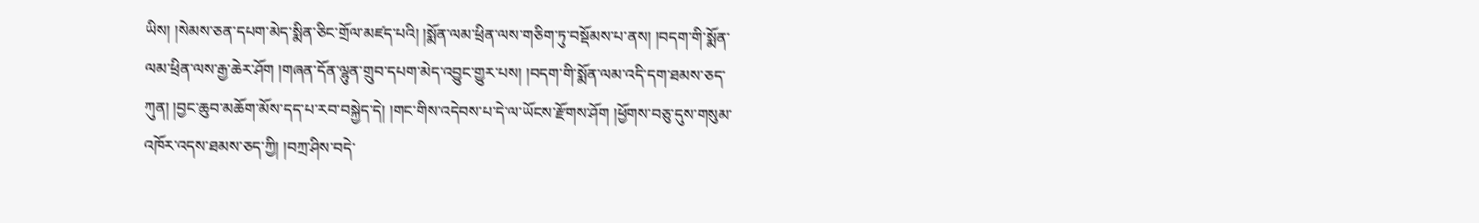ཡིས། །སེམས་ཅན་དཔག་མེད་སྨིན་ཅིང་གྲོལ་མཛད་པའི། །སྨོན་ལམ་ཕྲིན་ལས་གཅིག་ཏུ་བསྡོམས་པ་ནས། །བདག་གི་སྨོན་ལམ་ཕྲིན་ལས་རྒྱ་ཆེར་ཤོག །གཞན་དོན་ལྷུན་གྲུབ་དཔག་མེད་འབྱུང་གྱུར་པས། །བདག་གི་སྨོན་ལམ་འདི་དག་ཐམས་ཅད་ཀུན། །བྱང་ཆུབ་མཆོག་མོས་དད་པ་རབ་བསྐྱེད་དེ། །གང་གིས་འདེབས་པ་དེ་ལ་ཡོངས་རྫོགས་ཤོག །ཕྱོགས་བཅུ་དུས་གསུམ་འཁོར་འདས་ཐམས་ཅད་ཀྱི། །བཀྲ་ཤིས་བདེ་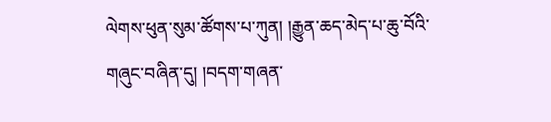ལེགས་ཕུན་སུམ་ཚོགས་པ་ཀུན། །རྒྱུན་ཆད་མེད་པ་ཆུ་བོའི་གཞུང་བཞིན་དུ། །བདག་གཞན་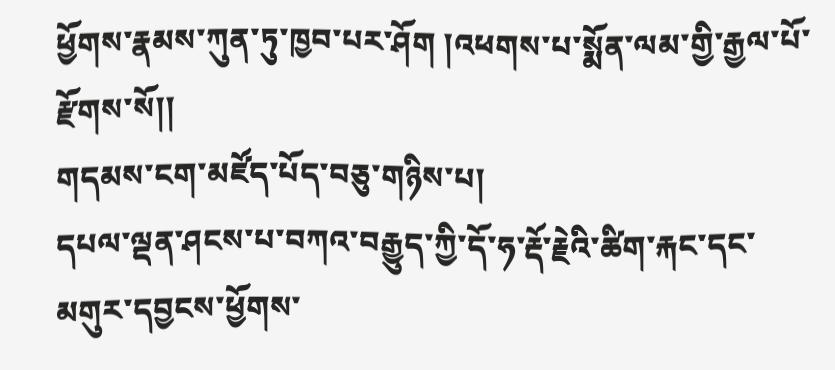ཕྱོགས་རྣམས་ཀུན་ཏུ་ཁྱབ་པར་ཤོག །འཕགས་པ་སྨོན་ལམ་གྱི་རྒྱལ་པོ་རྫོགས་སོ།།
གདམས་ངག་མཛོད་པོད་བཅུ་གཉིས་པ།
དཔལ་ལྡན་ཤངས་པ་བཀའ་བརྒྱུད་ཀྱི་དོ་ཧ་རྡོ་རྗེའི་ཚིག་རྐང་དང་མགུར་དབྱངས་ཕྱོགས་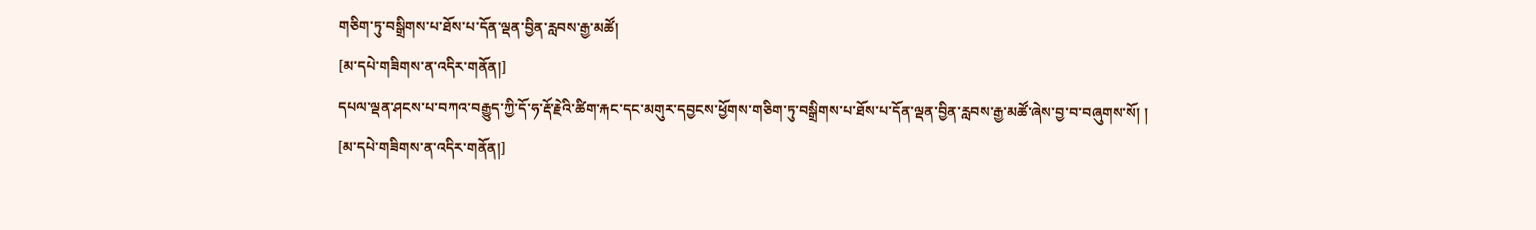གཅིག་ཏུ་བསྒྲིགས་པ་ཐོས་པ་དོན་ལྡན་བྱིན་རླབས་རྒྱ་མཚོ།
[མ་དཔེ་གཟིགས་ན་འདིར་གནོན།]
དཔལ་ལྡན་ཤངས་པ་བཀའ་བརྒྱུད་ཀྱི་དོ་ཧ་རྡོ་རྗེའི་ཚིག་རྐང་དང་མགུར་དབྱངས་ཕྱོགས་གཅིག་ཏུ་བསྒྲིགས་པ་ཐོས་པ་དོན་ལྡན་བྱིན་རླབས་རྒྱ་མཚོ་ཞེས་བྱ་བ་བཞུགས་སོ། །
[མ་དཔེ་གཟིགས་ན་འདིར་གནོན།]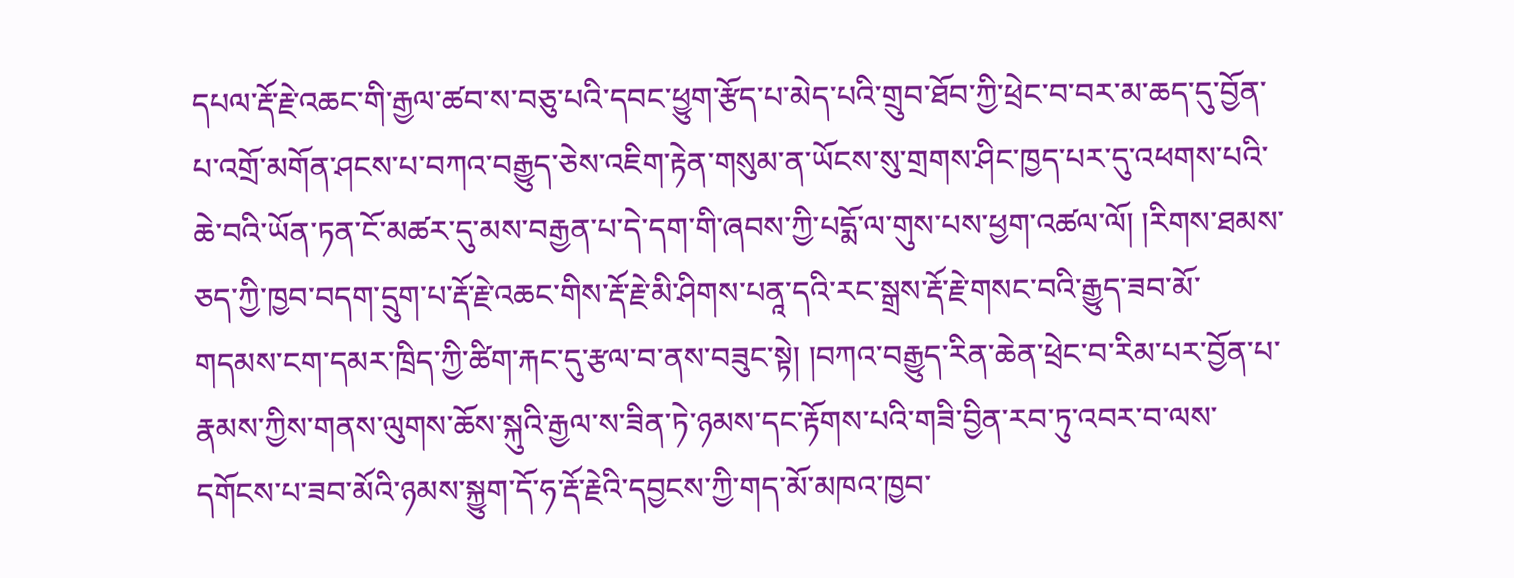དཔལ་རྡོ་རྗེ་འཆང་གི་རྒྱལ་ཚབ་ས་བཅུ་པའི་དབང་ཕྱུག་རྩོད་པ་མེད་པའི་གྲུབ་ཐོབ་ཀྱི་ཕྲེང་བ་བར་མ་ཆད་དུ་བྱོན་པ་འགྲོ་མགོན་ཤངས་པ་བཀའ་བརྒྱུད་ཅེས་འཇིག་རྟེན་གསུམ་ན་ཡོངས་སུ་གྲགས་ཤིང་ཁྱད་པར་དུ་འཕགས་པའི་ཆེ་བའི་ཡོན་ཏན་ངོ་མཚར་དུ་མས་བརྒྱན་པ་དེ་དག་གི་ཞབས་ཀྱི་པདྨོ་ལ་གུས་པས་ཕྱག་འཚལ་ལོ། །རིགས་ཐམས་ཅད་ཀྱི་ཁྱབ་བདག་དྲུག་པ་རྡོ་རྗེ་འཆང་གིས་རྡོ་རྗེ་མི་ཤིགས་པནཱ་དའི་རང་སྒྲས་རྡོ་རྗེ་གསང་བའི་རྒྱུད་ཟབ་མོ་གདམས་ངག་དམར་ཁྲིད་ཀྱི་ཚིག་རྐང་དུ་རྩལ་བ་ནས་བཟུང་སྟེ། །བཀའ་བརྒྱུད་རིན་ཆེན་ཕྲེང་བ་རིམ་པར་བྱོན་པ་རྣམས་ཀྱིས་གནས་ལུགས་ཆོས་སྐུའི་རྒྱལ་ས་ཟིན་ཏེ་ཉམས་དང་རྟོགས་པའི་གཟི་བྱིན་རབ་ཏུ་འབར་བ་ལས་དགོངས་པ་ཟབ་མོའི་ཉམས་སྐྱུག་དོ་ཧ་རྡོ་རྗེའི་དབྱངས་ཀྱི་གད་མོ་མཁའ་ཁྱབ་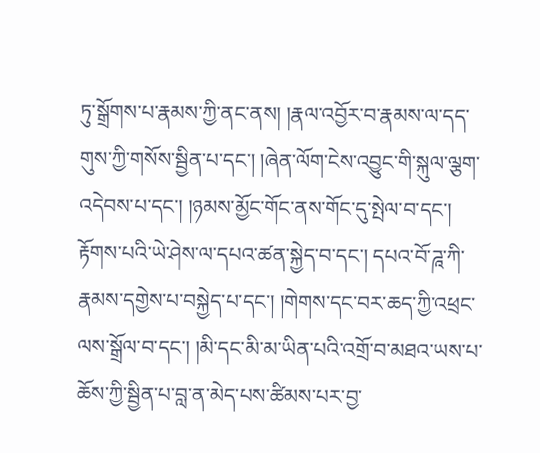ཏུ་སྒྲོགས་པ་རྣམས་ཀྱི་ནང་ནས། །རྣལ་འབྱོར་བ་རྣམས་ལ་དད་གུས་ཀྱི་གསོས་སྦྱིན་པ་དང་། །ཞེན་ལོག་ངེས་འབྱུང་གི་སྐུལ་ལྕག་འདེབས་པ་དང་། །ཉམས་མྱོང་གོང་ནས་གོང་དུ་སྤེལ་བ་དང་། རྟོགས་པའི་ཡེ་ཤེས་ལ་དཔའ་ཚན་སྐྱེད་བ་དང་། དཔའ་བོ་ཌཱ་ཀི་རྣམས་དགྱེས་པ་བསྐྱེད་པ་དང་། །གེགས་དང་བར་ཆད་ཀྱི་འཕྲང་ལས་སྒྲོལ་བ་དང་། །མི་དང་མི་མ་ཡིན་པའི་འགྲོ་བ་མཐའ་ཡས་པ་ཆོས་ཀྱི་སྦྱིན་པ་བླ་ན་མེད་པས་ཚིམས་པར་བྱ་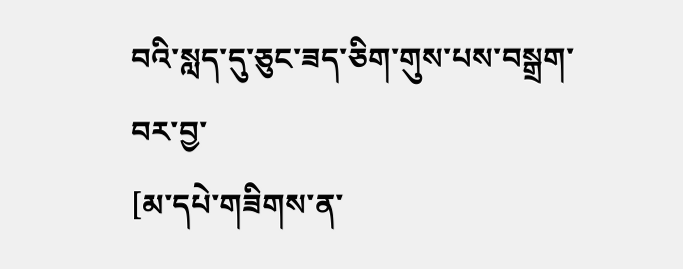བའི་སླད་དུ་ཅུང་ཟད་ཅིག་གུས་པས་བསྒྲག་བར་བྱ་
[མ་དཔེ་གཟིགས་ན་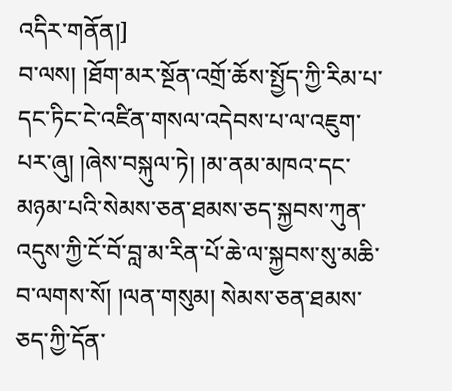འདིར་གནོན།]
བ་ལས། །ཐོག་མར་སྔོན་འགྲོ་ཆོས་སྤྱོད་ཀྱི་རིམ་པ་དང་ཏིང་ངེ་འཛིན་གསལ་འདེབས་པ་ལ་འཇུག་པར་ཞུ། །ཞེས་བསྐུལ་ཏེ། །མ་ནམ་མཁའ་དང་མཉམ་པའི་སེམས་ཅན་ཐམས་ཅད་སྐྱབས་ཀུན་འདུས་ཀྱི་ངོ་བོ་བླ་མ་རིན་པོ་ཆེ་ལ་སྐྱབས་སུ་མཆི་བ་ལགས་སོ། །ལན་གསུམ། སེམས་ཅན་ཐམས་ཅད་ཀྱི་དོན་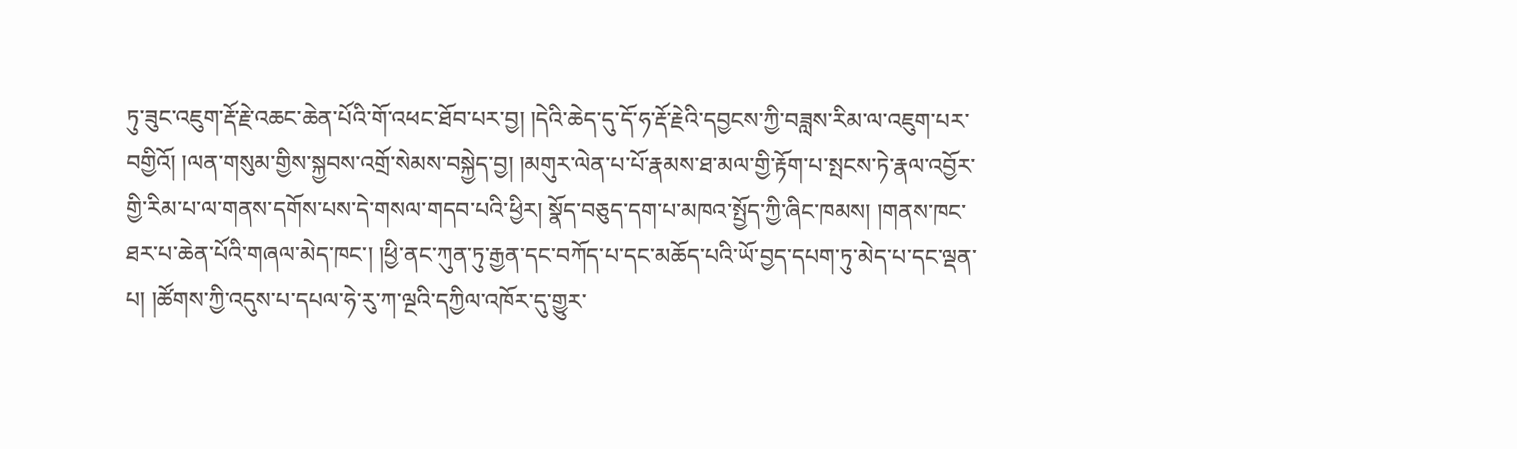ཏུ་ཟུང་འཇུག་རྡོ་རྗེ་འཆང་ཆེན་པོའི་གོ་འཕང་ཐོབ་པར་བྱ། །དེའི་ཆེད་དུ་དོ་ཧ་རྡོ་རྗེའི་དབྱངས་ཀྱི་བཟླས་རིམ་ལ་འཇུག་པར་བགྱིའོ། །ལན་གསུམ་གྱིས་སྐྱབས་འགྲོ་སེམས་བསྐྱེད་བྱ། །མགུར་ལེན་པ་པོ་རྣམས་ཐ་མལ་གྱི་རྟོག་པ་སྤངས་ཏེ་རྣལ་འབྱོར་གྱི་རིམ་པ་ལ་གནས་དགོས་པས་དེ་གསལ་གདབ་པའི་ཕྱིར། སྣོད་བཅུད་དག་པ་མཁའ་སྤྱོད་ཀྱི་ཞིང་ཁམས། །གནས་ཁང་ཐར་པ་ཆེན་པོའི་གཞལ་མེད་ཁང་། །ཕྱི་ནང་ཀུན་ཏུ་རྒྱན་དང་བཀོད་པ་དང་མཆོད་པའི་ཡོ་བྱད་དཔག་ཏུ་མེད་པ་དང་ལྡན་པ། །ཚོགས་ཀྱི་འདུས་པ་དཔལ་ཧེ་རུ་ཀ་ལྔའི་དཀྱིལ་འཁོར་དུ་གྱུར་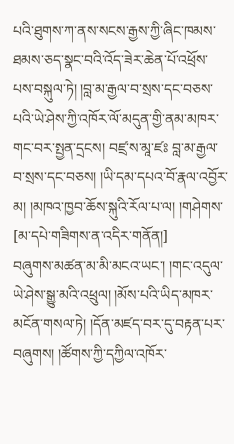པའི་ཐུགས་ཀ་ནས་སངས་རྒྱས་ཀྱི་ཞིང་ཁམས་ཐམས་ཅད་སྣང་བའི་འོད་ཟེར་ཆེན་པོ་འཕྲོས་པས་བསྐུལ་ཏེ། །བླ་མ་རྒྱལ་བ་སྲས་དང་བཅས་པའི་ཡེ་ཤེས་ཀྱི་འཁོར་ལོ་མདུན་གྱི་ནམ་མཁར་གང་བར་སྤྱན་དྲངས། བཛྲ་ས་མཱ་ཛཿ བླ་མ་རྒྱལ་བ་སྲས་དང་བཅས། །ཡི་དམ་དཔའ་བོ་རྣལ་འབྱོར་མ། །མཁའ་ཁྱབ་ཆོས་སྐུའི་རོལ་པ་ལ། །གཤེགས་
[མ་དཔེ་གཟིགས་ན་འདིར་གནོན།]
བཞུགས་མཚན་མ་མི་མངའ་ཡང་། །གང་འདུལ་ཡེ་ཤེས་སྒྱུ་མའི་འཕྲུལ། །མོས་པའི་ཡིད་མཁར་མངོན་གསལ་ཏེ། །དོན་མཛད་བར་དུ་བརྟན་པར་བཞུགས། །ཚོགས་ཀྱི་དཀྱིལ་འཁོར་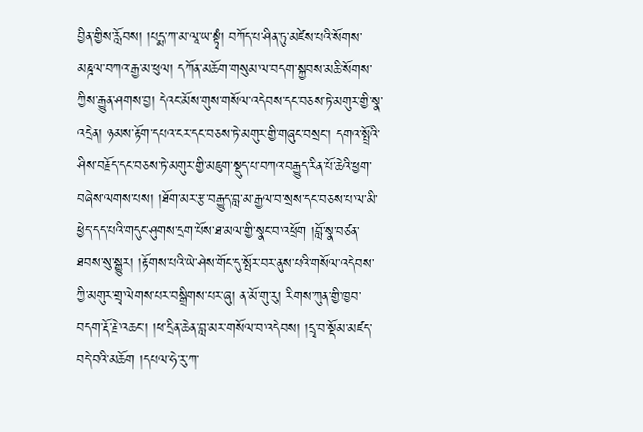བྱིན་གྱིས་རློབས། །པདྨ་ཀ་མ་ལཱ་ཡ་སྟྭཾ། བཀོད་པ་ཤིན་ཏུ་མཛེས་པའི་སོགས་མཎྜལ་བཀའ་རྒྱ་མ་ཕུལ། དཀོན་མཆོག་གསུམ་ལ་བདག་སྐྱབས་མཆི་སོགས་ཀྱིས་རྒྱུན་ཤགས་བྱ། དེའང་མོས་གུས་གསོལ་འདེབས་དང་བཅས་ཏེ་མགུར་གྱི་སྣ་འདྲེན། ཉམས་རྟོག་དཔའ་ངར་དང་བཅས་ཏེ་མགུར་གྱི་གཞུང་བསྲང་། དགའ་སྤྲོའི་ཤིས་བརྗོད་དང་བཅས་ཏེ་མགུར་གྱི་མཇུག་སྡུད་པ་བཀའ་བརྒྱུད་རིན་པོ་ཆེའི་ཕྱག་བཞེས་ལགས་པས། །ཐོག་མར་རྩ་བརྒྱུད་བླ་མ་རྒྱལ་བ་སྲས་དང་བཅས་པ་ལ་མི་ཕྱེད་དད་པའི་གདུང་ཤུགས་དྲག་པོས་ཐ་མལ་གྱི་སྣང་བ་འཕྲོག །བློ་སྣ་བཙན་ཐབས་སུ་སྒྱུར། །རྟོགས་པའི་ཡེ་ཤེས་གོང་དུ་སྤོར་བར་ནུས་པའི་གསོལ་འདེབས་ཀྱི་མགུར་གྲྭ་ལེགས་པར་བསྒྲིགས་པར་ཞུ། ན་མོ་གུ་རུ། རིགས་ཀུན་གྱི་ཁྱབ་བདག་རྡོ་རྗེ་འཆང་། །ཕ་དྲིན་ཆེན་བླ་མར་གསོལ་བ་འདེབས། །དྲྭ་བ་སྡོམ་མཛད་བདེ་བའི་མཆོག །དཔལ་ཧེ་རུ་ཀ་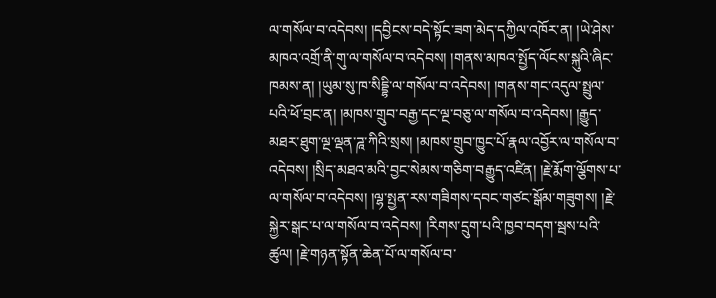ལ་གསོལ་བ་འདེབས། །དབྱིངས་བདེ་སྟོང་ཟག་མེད་དཀྱིལ་འཁོར་ན། །ཡེ་ཤེས་མཁའ་འགྲོ་ནི་གུ་ལ་གསོལ་བ་འདེབས། །གནས་མཁའ་སྤྱོད་ལོངས་སྐུའི་ཞིང་ཁམས་ན། །ཡུམ་སུ་ཁ་སིདྡྷི་ལ་གསོལ་བ་འདེབས། །གནས་གང་འདུལ་སྤྲུལ་པའི་ཕོ་བྲང་ན། །མཁས་གྲུབ་བརྒྱ་དང་ལྔ་བཅུ་ལ་གསོལ་བ་འདེབས། །རྒྱུད་མཐར་ཐུག་ལྔ་ལྡན་ཌཱ་ཀིའི་སྲས། །མཁས་གྲུབ་ཁྱུང་པོ་རྣལ་འབྱོར་ལ་གསོལ་བ་འདེབས། །སྲིད་མཐའ་མའི་བྱང་སེམས་གཅིག་བརྒྱུད་འཛིན། །རྗེ་རྨོག་ལྕོགས་པ་ལ་གསོལ་བ་འདེབས། །ལྷ་སྤྱན་རས་གཟིགས་དབང་གཙང་སྒོམ་གཟུགས། །རྗེ་སྐྱེར་སྒང་པ་ལ་གསོལ་བ་འདེབས། །རིགས་དྲུག་པའི་ཁྱབ་བདག་སྦས་པའི་ཚུལ། །རྗེ་གཉན་སྟོན་ཆེན་པོ་ལ་གསོལ་བ་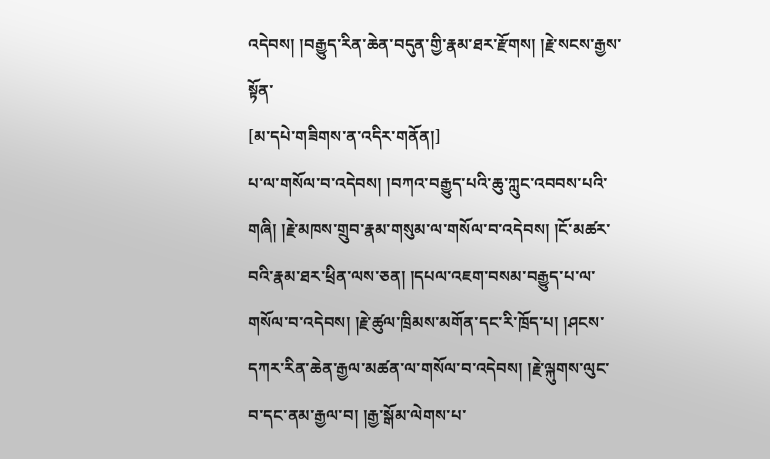འདེབས། །བརྒྱུད་རིན་ཆེན་བདུན་གྱི་རྣམ་ཐར་རྫོགས། །རྗེ་སངས་རྒྱས་སྟོན་
[མ་དཔེ་གཟིགས་ན་འདིར་གནོན།]
པ་ལ་གསོལ་བ་འདེབས། །བཀའ་བརྒྱུད་པའི་ཆུ་ཀླུང་འབབས་པའི་གཞི། །རྗེ་མཁས་གྲུབ་རྣམ་གསུམ་ལ་གསོལ་བ་འདེབས། །ངོ་མཚར་བའི་རྣམ་ཐར་ཕྲིན་ལས་ཅན། །དཔལ་འཇག་བསམ་བརྒྱུད་པ་ལ་གསོལ་བ་འདེབས། །རྗེ་ཚུལ་ཁྲིམས་མགོན་དང་རི་ཁྲོད་པ། །ཤངས་དཀར་རིན་ཆེན་རྒྱལ་མཚན་ལ་གསོལ་བ་འདེབས། །རྗེ་ལྐུགས་ལུང་བ་དང་ནམ་རྒྱལ་བ། །རྒྱ་སྒོམ་ལེགས་པ་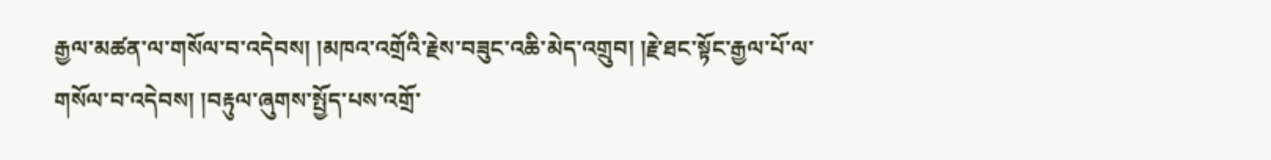རྒྱལ་མཚན་ལ་གསོལ་བ་འདེབས། །མཁའ་འགྲོའི་རྗེས་བཟུང་འཆི་མེད་འགྲུབ། །རྗེ་ཐང་སྟོང་རྒྱལ་པོ་ལ་གསོལ་བ་འདེབས། །བརྟུལ་ཞུགས་སྤྱོད་པས་འགྲོ་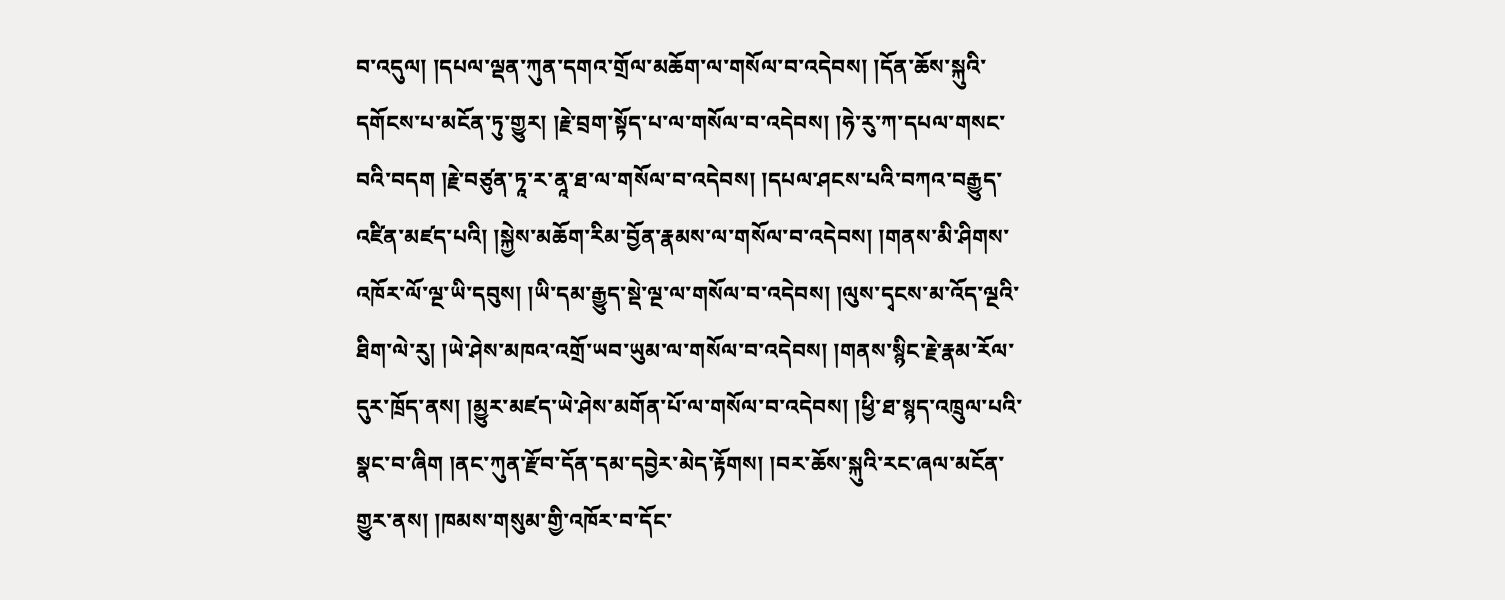བ་འདུལ། །དཔལ་ལྡན་ཀུན་དགའ་གྲོལ་མཆོག་ལ་གསོལ་བ་འདེབས། །དོན་ཆོས་སྐུའི་དགོངས་པ་མངོན་ཏུ་གྱུར། །རྗེ་བྲག་སྟོད་པ་ལ་གསོལ་བ་འདེབས། །ཧེ་རུ་ཀ་དཔལ་གསང་བའི་བདག །རྗེ་བཙུན་ཏཱ་ར་ནཱ་ཐ་ལ་གསོལ་བ་འདེབས། །དཔལ་ཤངས་པའི་བཀའ་བརྒྱུད་འཛིན་མཛད་པའི། །སྐྱེས་མཆོག་རིམ་བྱོན་རྣམས་ལ་གསོལ་བ་འདེབས། །གནས་མི་ཤིགས་འཁོར་ལོ་ལྔ་ཡི་དབུས། །ཡི་དམ་རྒྱུད་སྡེ་ལྔ་ལ་གསོལ་བ་འདེབས། །ལུས་དྭངས་མ་འོད་ལྔའི་ཐིག་ལེ་རུ། །ཡེ་ཤེས་མཁའ་འགྲོ་ཡབ་ཡུམ་ལ་གསོལ་བ་འདེབས། །གནས་སྙིང་རྗེ་རྣམ་རོལ་དུར་ཁྲོད་ནས། །མྱུར་མཛད་ཡེ་ཤེས་མགོན་པོ་ལ་གསོལ་བ་འདེབས། །ཕྱི་ཐ་སྙད་འཁྲུལ་པའི་སྣང་བ་ཞིག །ནང་ཀུན་རྫོབ་དོན་དམ་དབྱེར་མེད་རྟོགས། །བར་ཆོས་སྐུའི་རང་ཞལ་མངོན་གྱུར་ནས། །ཁམས་གསུམ་གྱི་འཁོར་བ་དོང་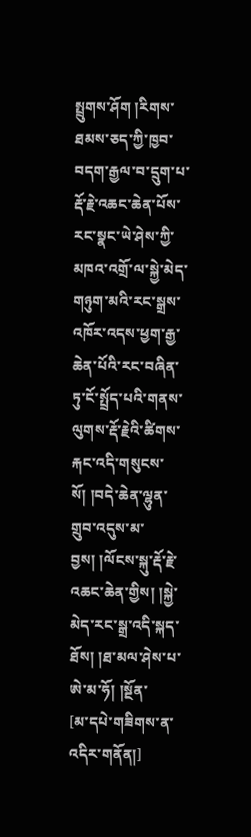སྤྲུགས་ཤོག །རིགས་ཐམས་ཅད་ཀྱི་ཁྱབ་བདག་རྒྱལ་བ་དྲུག་པ་རྡོ་རྗེ་འཆང་ཆེན་པོས་རང་སྣང་ཡེ་ཤེས་ཀྱི་མཁའ་འགྲོ་ལ་སྐྱེ་མེད་གཉུག་མའི་རང་སྒྲས་འཁོར་འདས་ཕྱག་རྒྱ་ཆེན་པོའི་རང་བཞིན་ཏུ་ངོ་སྤྲོད་པའི་གནས་ལུགས་རྡོ་རྗེའི་ཚིགས་རྐང་འདི་གསུངས་སོ། །བདེ་ཆེན་ལྷུན་གྲུབ་འདུས་མ་བྱས། །ལོངས་སྐུ་རྡོ་རྗེ་འཆང་ཆེན་གྱིས། །སྐྱེ་མེད་རང་སྒྲ་འདི་སྐད་ཐོས། །ཐ་མལ་ཤེས་པ་ཨེ་མ་ཧོ། །སྔོན་
[མ་དཔེ་གཟིགས་ན་འདིར་གནོན།]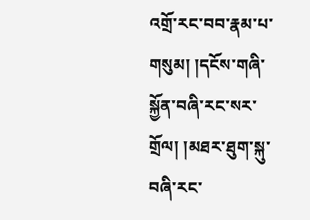འགྲོ་རང་བབ་རྣམ་པ་གསུམ། །དངོས་གཞི་སྐྱོན་བཞི་རང་སར་གྲོལ། །མཐར་ཐུག་སྐུ་བཞི་རང་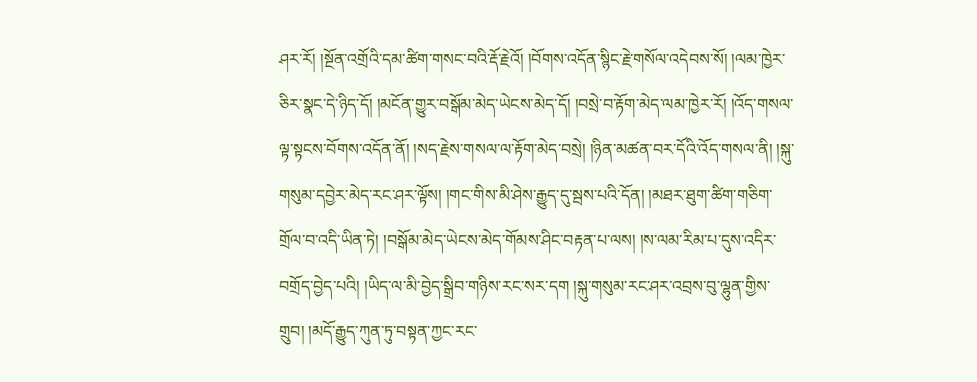ཤར་རོ། །སྔོན་འགྲོའི་དམ་ཚིག་གསང་བའི་རྡོ་རྗེའོ། །བོགས་འདོན་སྙིང་རྗེ་གསོལ་འདེབས་སོ། །ལམ་ཁྱེར་ཅིར་སྣང་དེ་ཉིད་དོ། །མངོན་གྱུར་བསྒོམ་མེད་ཡེངས་མེད་དོ། །བསྲེ་བ་རྟོག་མེད་ལམ་ཁྱེར་རོ། །འོད་གསལ་ལྟ་སྟངས་བོགས་འདོན་ནོ། །སད་རྗེས་གསལ་ལ་རྟོག་མེད་བསྲེ། །ཉིན་མཚན་བར་དོའི་འོད་གསལ་ནི། །སྐུ་གསུམ་དབྱེར་མེད་རང་ཤར་ལྟོས། །གང་གིས་མི་ཤེས་རྒྱུད་དུ་སྦས་པའི་དོན། །མཐར་ཐུག་ཚིག་གཅིག་གྲོལ་བ་འདི་ཡིན་ཏེ། །བསྒོམ་མེད་ཡེངས་མེད་གོམས་ཤིང་བརྟན་པ་ལས། །ས་ལམ་རིམ་པ་དུས་འདིར་བགྲོད་བྱེད་པའི། །ཡིད་ལ་མི་བྱེད་སྒྲིབ་གཉིས་རང་སར་དག །སྐུ་གསུམ་རང་ཤར་འབྲས་བུ་ལྷུན་གྱིས་གྲུབ། །མདོ་རྒྱུད་ཀུན་ཏུ་བསྟན་ཀྱང་རང་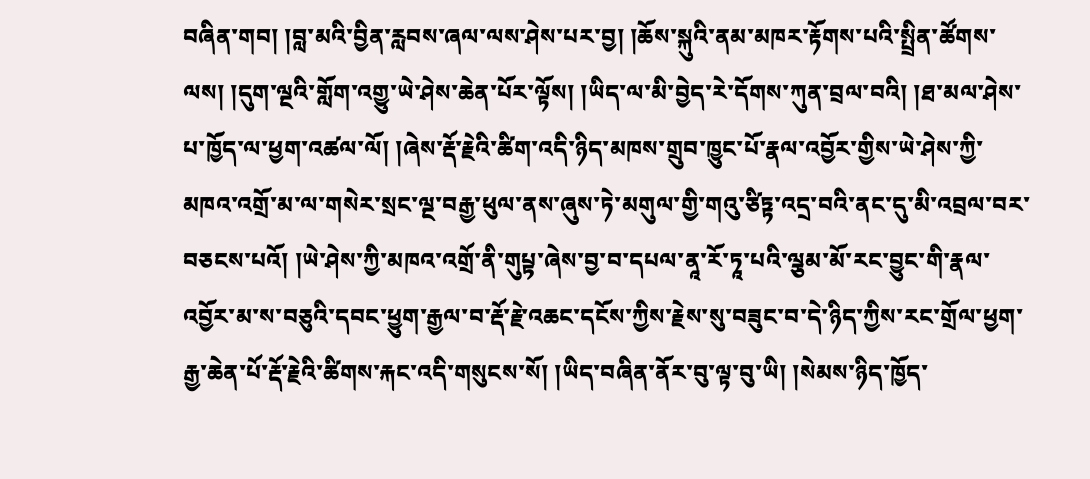བཞིན་གབ། །བླ་མའི་བྱིན་རླབས་ཞལ་ལས་ཤེས་པར་བྱ། །ཆོས་སྐུའི་ནམ་མཁར་རྟོགས་པའི་སྤྲིན་ཚོགས་ལས། །དུག་ལྔའི་གློག་འགྱུ་ཡེ་ཤེས་ཆེན་པོར་ལྟོས། །ཡིད་ལ་མི་བྱེད་རེ་དོགས་ཀུན་བྲལ་བའི། །ཐ་མལ་ཤེས་པ་ཁྱོད་ལ་ཕྱག་འཚལ་ལོ། །ཞེས་རྡོ་རྗེའི་ཚིག་འདི་ཉིད་མཁས་གྲུབ་ཁྱུང་པོ་རྣལ་འབྱོར་གྱིས་ཡེ་ཤེས་ཀྱི་མཁའ་འགྲོ་མ་ལ་གསེར་སྲང་ལྔ་བརྒྱ་ཕུལ་ནས་ཞུས་ཏེ་མགུལ་གྱི་གའུ་ཙིཏྟ་འདྲ་བའི་ནང་དུ་མི་འབྲལ་བར་བཅངས་པའོ། །ཡེ་ཤེས་ཀྱི་མཁའ་འགྲོ་ནི་གུཔྟ་ཞེས་བྱ་བ་དཔལ་ནཱ་རོ་ཏཱ་པའི་ལྕམ་མོ་རང་བྱུང་གི་རྣལ་འབྱོར་མ་ས་བཅུའི་དབང་ཕྱུག་རྒྱལ་བ་རྡོ་རྗེ་འཆང་དངོས་ཀྱིས་རྗེས་སུ་བཟུང་བ་དེ་ཉིད་ཀྱིས་རང་གྲོལ་ཕྱག་རྒྱ་ཆེན་པོ་རྡོ་རྗེའི་ཚིགས་རྐང་འདི་གསུངས་སོ། །ཡིད་བཞིན་ནོར་བུ་ལྟ་བུ་ཡི། །སེམས་ཉིད་ཁྱོད་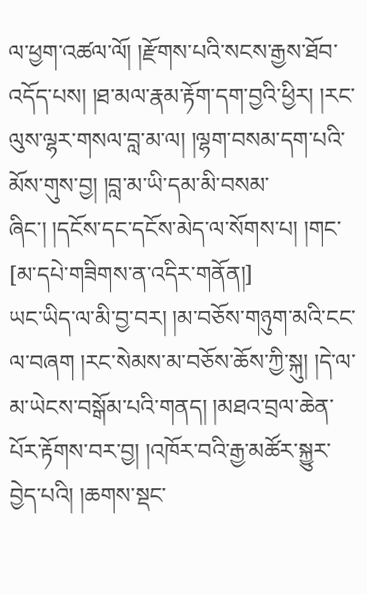ལ་ཕྱག་འཚལ་ལོ། །རྫོགས་པའི་སངས་རྒྱས་ཐོབ་འདོད་པས། །ཐ་མལ་རྣམ་རྟོག་དག་བྱའི་ཕྱིར། །རང་ལུས་ལྷར་གསལ་བླ་མ་ལ། །ལྷག་བསམ་དག་པའི་མོས་གུས་བྱ། །བླ་མ་ཡི་དམ་མི་བསམ་ཞིང་། །དངོས་དང་དངོས་མེད་ལ་སོགས་པ། །གང་
[མ་དཔེ་གཟིགས་ན་འདིར་གནོན།]
ཡང་ཡིད་ལ་མི་བྱ་བར། །མ་བཅོས་གཉུག་མའི་ངང་ལ་བཞག །རང་སེམས་མ་བཅོས་ཆོས་ཀྱི་སྐུ། །དེ་ལ་མ་ཡེངས་བསྒོམ་པའི་གནད། །མཐའ་བྲལ་ཆེན་པོར་རྟོགས་བར་བྱ། །འཁོར་བའི་རྒྱ་མཚོར་སྐྱུར་བྱེད་པའི། །ཆགས་སྡང་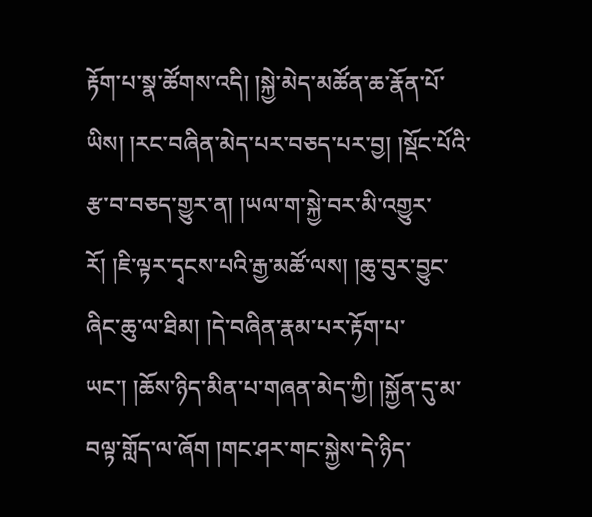རྟོག་པ་སྣ་ཚོགས་འདི། །སྐྱེ་མེད་མཚོན་ཆ་རྣོན་པོ་ཡིས། །རང་བཞིན་མེད་པར་བཅད་པར་བྱ། །སྡོང་པོའི་རྩ་བ་བཅད་གྱུར་ན། །ཡལ་ག་སྐྱེ་བར་མི་འགྱུར་རོ། །ཇི་ལྟར་དྭངས་པའི་རྒྱ་མཚོ་ལས། །ཆུ་བུར་བྱུང་ཞིང་ཆུ་ལ་ཐིམ། །དེ་བཞིན་རྣམ་པར་རྟོག་པ་ཡང་། །ཆོས་ཉིད་མིན་པ་གཞན་མེད་ཀྱི། །སྐྱོན་དུ་མ་བལྟ་གློད་ལ་ཞོག །གང་ཤར་གང་སྐྱེས་དེ་ཉིད་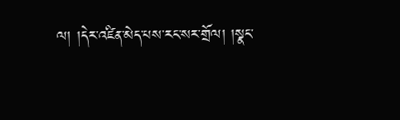ལ། །དེར་འཛིན་མེད་པས་རང་སར་གྲོལ། །སྣང་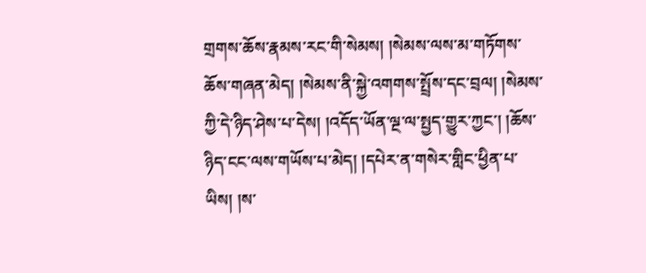གྲགས་ཆོས་རྣམས་རང་གི་སེམས། །སེམས་ལས་མ་གཏོགས་ཆོས་གཞན་མེད། །སེམས་ནི་སྐྱེ་འགགས་སྤྲོས་དང་བྲལ། །སེམས་ཀྱི་དེ་ཉིད་ཤེས་པ་དེས། །འདོད་ཡོན་ལྔ་ལ་སྤྱད་གྱུར་ཀྱང་། །ཆོས་ཉིད་ངང་ལས་གཡོས་པ་མེད། །དཔེར་ན་གསེར་གླིང་ཕྱིན་པ་ཡིས། །ས་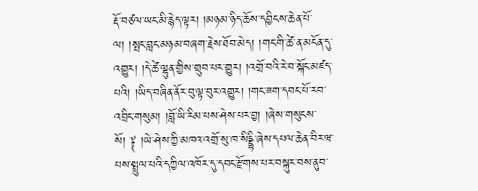རྡོ་བཙལ་ཡང་མི་རྙེད་ལྟར། །མཉམ་ཉིད་ཆོས་དབྱིངས་ཆེན་པོ་ལ། །སྤང་བླང་མཉམ་བཞག་རྗེས་ཐོབ་མེད། །གང་གི་ཚེ་ན་མངོན་དུ་འགྱུར། །དེ་ཚེ་ལྷུན་གྱིས་གྲུབ་པར་གྱུར། །འགྲོ་བའི་རེ་བ་སྐོང་མཛད་པའི། །ཡིད་བཞིན་ནོར་བུ་ལྟ་བུར་འགྱུར། །གང་ཟག་དབང་པོ་རབ་འབྲིང་གསུམ། །བློ་ཡི་རིམ་པས་ཤེས་པར་བྱ། །ཞེས་གསུངས་སོ། ༈ །ཡེ་ཤེས་ཀྱི་མཁའ་འགྲོ་སུ་ཁ་སིདྡྷི་ཞེས་དཔལ་ཆེན་བིར་ཝ་པས་སྤྲུལ་པའི་དཀྱིལ་འཁོར་དུ་དབང་རྫོགས་པར་བསྐུར་བས་ནུབ་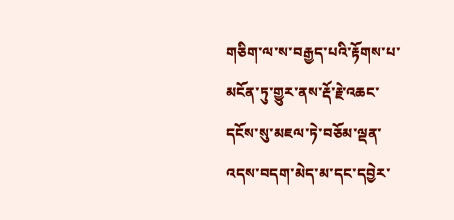གཅིག་ལ་ས་བརྒྱད་པའི་རྟོགས་པ་མངོན་ཏུ་གྱུར་ནས་རྡོ་རྗེ་འཆང་དངོས་སུ་མཇལ་ཏེ་བཅོམ་ལྡན་འདས་བདག་མེད་མ་དང་དབྱེར་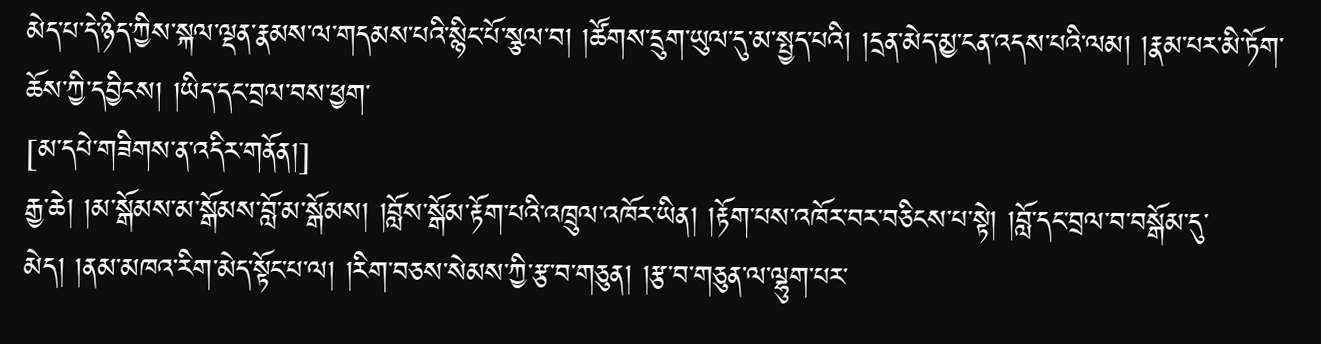མེད་པ་དེ་ཉིད་ཀྱིས་སྐལ་ལྡན་རྣམས་ལ་གདམས་པའི་སྙིང་པོ་སྩལ་བ། །ཚོགས་དྲུག་ཡུལ་དུ་མ་སྤྱད་པའི། །དྲན་མེད་མྱ་ངན་འདས་པའི་ལམ། །རྣམ་པར་མི་ཏོག་ཆོས་ཀྱི་དབྱིངས། །ཡིད་དང་བྲལ་བས་ཕྱག་
[མ་དཔེ་གཟིགས་ན་འདིར་གནོན།]
རྒྱ་ཆེ། །མ་སྒོམས་མ་སྒོམས་བློ་མ་སྒོམས། །བློས་སྒོམ་རྟོག་པའི་འཁྲུལ་འཁོར་ཡིན། །རྟོག་པས་འཁོར་བར་བཅིངས་པ་སྟེ། །བློ་དང་བྲལ་བ་བསྒོམ་དུ་མེད། །ནམ་མཁའ་རིག་མེད་སྟོང་པ་ལ། །རིག་བཅས་སེམས་ཀྱི་རྩ་བ་གཅུན། །རྩ་བ་གཅུན་ལ་ལྷུག་པར་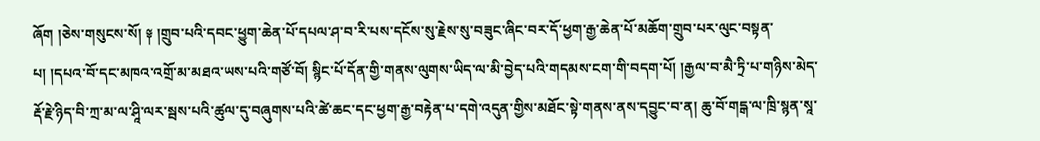ཞོག །ཅེས་གསུངས་སོ། ༈ །གྲུབ་པའི་དབང་ཕྱུག་ཆེན་པོ་དཔལ་ཤ་བ་རི་པས་དངོས་སུ་རྗེས་སུ་བཟུང་ཞིང་བར་དོ་ཕྱག་རྒྱ་ཆེན་པོ་མཆོག་གྲུབ་པར་ལུང་བསྟན་པ། །དཔའ་བོ་དང་མཁའ་འགྲོ་མ་མཐའ་ཡས་པའི་གཙོ་བོ། སྙིང་པོ་དོན་གྱི་གནས་ལུགས་ཡིད་ལ་མི་བྱེད་པའི་གདམས་ངག་གི་བདག་པོ། །རྒྱལ་བ་མཻ་ཏྲི་པ་གཉིས་མེད་རྡོ་རྗེ་ཉིད་བི་ཀྲ་མ་ལ་ཤཱི་ལར་སྦས་པའི་ཚུལ་དུ་བཞུགས་པའི་ཚེ་ཆང་དང་ཕྱག་རྒྱ་བརྟེན་པ་དགེ་འདུན་གྱིས་མཐོང་སྟེ་གནས་ནས་དབྱུང་བ་ན། ཆུ་བོ་གདྒ་ལ་ཁྲི་སྙན་སཱ་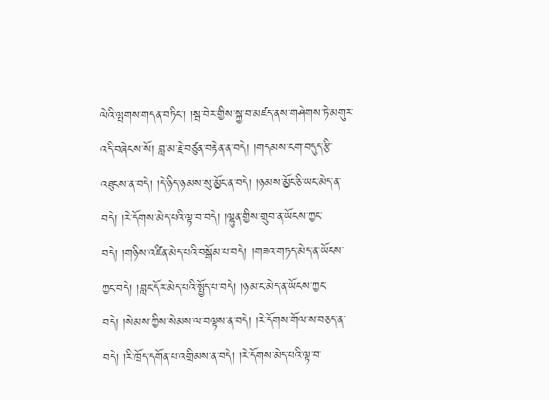ལེའི་ལྤགས་གདན་བཏིང་། །སྦ་བེར་གྱིས་སྐྱ་བ་མཛད་ནས་གཤེགས་ཏེ་མགུར་འདི་བཞེངས་སོ། བླ་མ་རྗེ་བཙུན་བརྟེན་ན་བདེ། །གདམས་ངག་བདུད་རྩི་འཐུངས་ན་བདེ། །དེ་ཉིད་ཉམས་སུ་མྱོང་ན་བདེ། །ཉམས་མྱོང་ཅི་ཡང་མེད་ན་བདེ། །རེ་དོགས་མེད་པའི་ལྟ་བ་བདེ། །ལྷུན་གྱིས་གྲུབ་ན་ཡོངས་ཀྱང་བདེ། །གཉིས་འཛིན་མེད་པའི་བསྒོམ་པ་བདེ། །གཟའ་གཏད་མེད་ན་ཡོངས་ཀྱང་བདེ། །བླང་དོར་མེད་པའི་སྤྱོད་པ་བདེ། །ཉམ་ང་མེད་ན་ཡོངས་ཀྱང་བདེ། །སེམས་ཀྱིས་སེམས་ལ་བལྟས་ན་བདེ། །རེ་དོགས་གོལ་ས་བཅད་ན་བདེ། །རི་ཁྲོད་དགོན་པ་འགྲིམས་ན་བདེ། །རེ་དོགས་མེད་པའི་ལྟ་བ་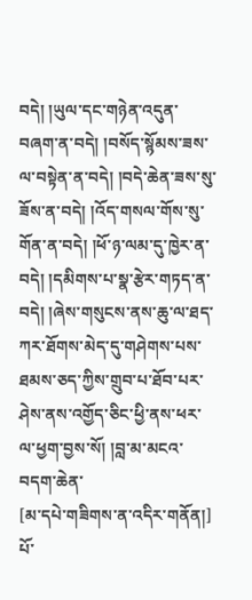བདེ། །ཡུལ་དང་གཉེན་འདུན་བཞག་ན་བདེ། །བསོད་སྙོམས་ཟས་ལ་བསྟེན་ན་བདེ། །བདེ་ཆེན་ཟས་སུ་ཟོས་ན་བདེ། །འོད་གསལ་གོས་སུ་གོན་ན་བདེ། །ཕོ་ཉ་ལམ་དུ་ཁྱེར་ན་བདེ། །དམིགས་པ་སྣ་རྩེར་གཏད་ན་བདེ། །ཞེས་གསུངས་ནས་ཆུ་ལ་ཐད་ཀར་ཐོགས་མེད་དུ་གཤེགས་པས་ཐམས་ཅད་ཀྱིས་གྲུབ་པ་ཐོབ་པར་ཤེས་ནས་འགྱོད་ཅིང་ཕྱི་ནས་ཕར་ལ་ཕྱག་བྱས་སོ། །བླ་མ་མངའ་བདག་ཆེན་
[མ་དཔེ་གཟིགས་ན་འདིར་གནོན།]
པོ་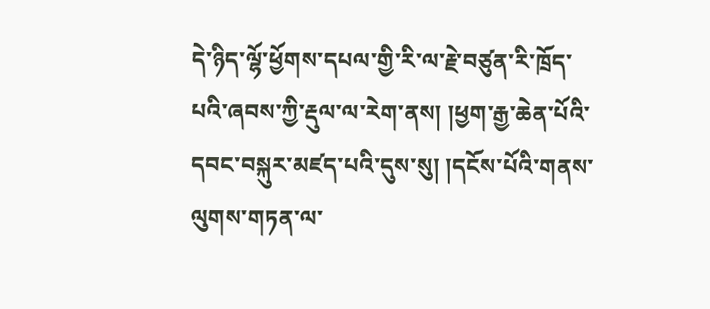དེ་ཉིད་ལྷོ་ཕྱོགས་དཔལ་གྱི་རི་ལ་རྗེ་བཙུན་རི་ཁྲོད་པའི་ཞབས་ཀྱི་རྡུལ་ལ་རེག་ནས། །ཕྱག་རྒྱ་ཆེན་པོའི་དབང་བསྐུར་མཛད་པའི་དུས་སུ། །དངོས་པོའི་གནས་ལུགས་གཏན་ལ་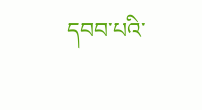དབབ་པའི་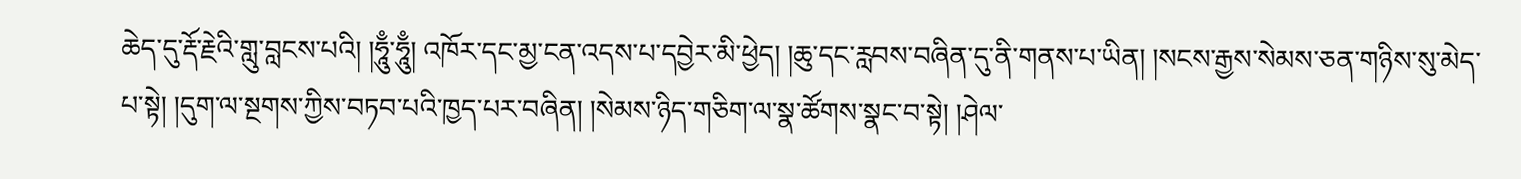ཆེད་དུ་རྡོ་རྗེའི་གླུ་བླངས་པའི། །ཧཱུྃ་ཧཱུྃ། འཁོར་དང་མྱ་ངན་འདས་པ་དབྱེར་མི་ཕྱེད། །ཆུ་དང་རླབས་བཞིན་དུ་ནི་གནས་པ་ཡིན། །སངས་རྒྱས་སེམས་ཅན་གཉིས་སུ་མེད་པ་སྟེ། །དུག་ལ་སྔགས་ཀྱིས་བཏབ་པའི་ཁྱད་པར་བཞིན། །སེམས་ཉིད་གཅིག་ལ་སྣ་ཚོགས་སྣང་བ་སྟེ། །ཤེལ་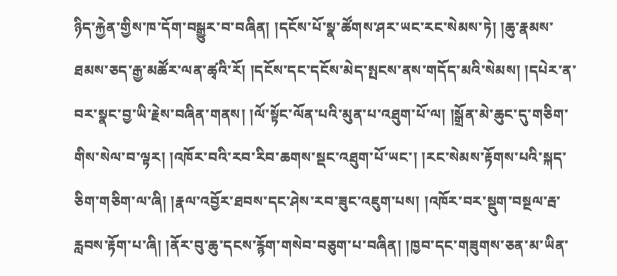ཉིད་རྐྱེན་གྱིས་ཁ་དོག་བསྒྱུར་བ་བཞིན། །དངོས་པོ་སྣ་ཚོགས་ཤར་ཡང་རང་སེམས་ཏེ། །ཆུ་རྣམས་ཐམས་ཅད་རྒྱ་མཚོར་ལན་ཚྭའི་རོ། །དངོས་དང་དངོས་མེད་སྤངས་ནས་གདོད་མའི་སེམས། །དཔེར་ན་བར་སྣང་བྱ་ཡི་རྗེས་བཞིན་གནས། །ལོ་སྟོང་ལོན་པའི་མུན་པ་འཐུག་པོ་ལ། །སྒྲོན་མེ་ཆུང་དུ་གཅིག་གིས་སེལ་བ་ལྟར། །འཁོར་བའི་རབ་རིབ་ཆགས་སྡང་འཐུག་པོ་ཡང་། །རང་སེམས་རྟོགས་པའི་སྐད་ཅིག་གཅིག་ལ་ཞི། །རྣལ་འབྱོར་ཐབས་དང་ཤེས་རབ་ཟུང་འཇུག་པས། །འཁོར་བར་སྡུག་བསྔལ་རྦ་རླབས་རྟོག་པ་ཞི། །ནོར་བུ་ཆུ་དངས་རྙོག་གསེབ་བཅུག་པ་བཞིན། །ཁྱབ་དང་གཟུགས་ཅན་མ་ཡིན་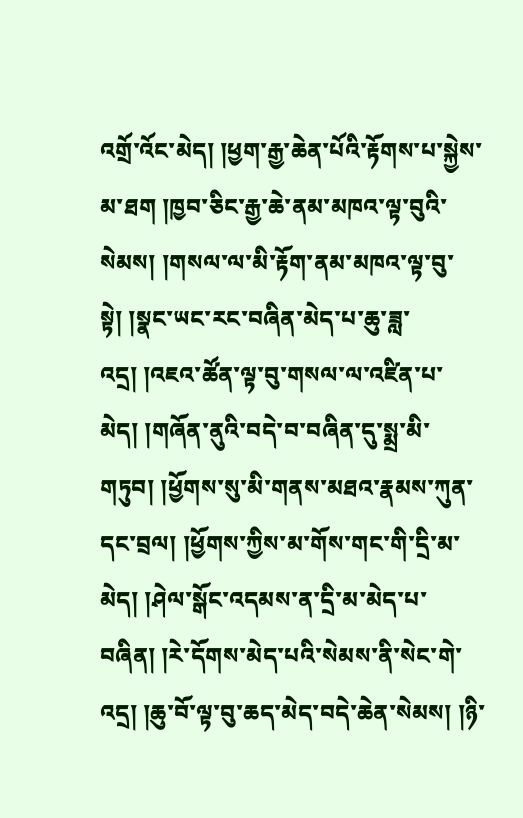འགྲོ་འོང་མེད། །ཕྱག་རྒྱ་ཆེན་པོའི་རྟོགས་པ་སྐྱེས་མ་ཐག །ཁྱབ་ཅིང་རྒྱ་ཆེ་ནམ་མཁའ་ལྟ་བུའི་སེམས། །གསལ་ལ་མི་རྟོག་ནམ་མཁའ་ལྟ་བུ་སྟེ། །སྣང་ཡང་རང་བཞིན་མེད་པ་ཆུ་ཟླ་འདྲ། །འཇའ་ཚོན་ལྟ་བུ་གསལ་ལ་འཛིན་པ་མེད། །གཞོན་ནུའི་བདེ་བ་བཞིན་དུ་སྨྲ་མི་གཏུབ། །ཕྱོགས་སུ་མི་གནས་མཐའ་རྣམས་ཀུན་དང་བྲལ། །ཕྱོགས་ཀྱིས་མ་གོས་གང་གི་དྲི་མ་མེད། །ཤེལ་སྒོང་འདམས་ན་དྲི་མ་མེད་པ་བཞིན། །རེ་དོགས་མེད་པའི་སེམས་ནི་སེང་གེ་འདྲ། །ཆུ་བོ་ལྟ་བུ་ཆད་མེད་བདེ་ཆེན་སེམས། །ཉི་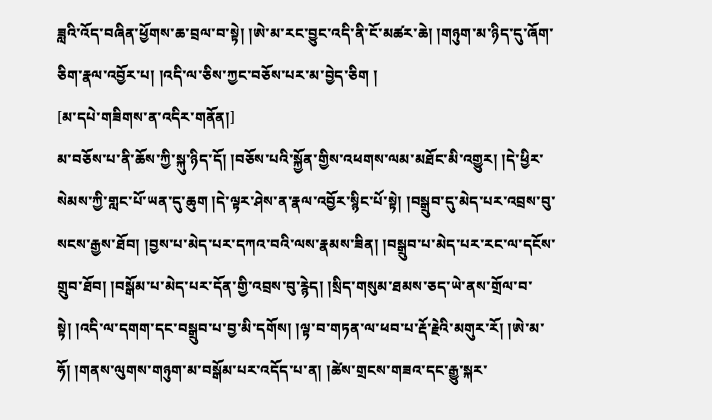ཟླའི་འོད་བཞིན་ཕྱོགས་ཆ་བྲལ་བ་སྟེ། །ཨེ་མ་རང་བྱུང་འདི་ནི་ངོ་མཚར་ཆེ། །གཉུག་མ་ཉིད་དུ་ཞོག་ཅིག་རྣལ་འབྱོར་པ། །འདི་ལ་ཅིས་ཀྱང་བཅོས་པར་མ་བྱེད་ཅིག །
[མ་དཔེ་གཟིགས་ན་འདིར་གནོན།]
མ་བཅོས་པ་ནི་ཆོས་ཀྱི་སྐུ་ཉིད་དོ། །བཅོས་པའི་སྐྱོན་གྱིས་འཕགས་ལམ་མཐོང་མི་འགྱུར། །དེ་ཕྱིར་སེམས་ཀྱི་གླང་པོ་ཡན་དུ་ཆུག །དེ་ལྟར་ཤེས་ན་རྣལ་འབྱོར་སྙིང་པོ་སྟེ། །བསྒྲུབ་དུ་མེད་པར་འབྲས་བུ་སངས་རྒྱས་ཐོབ། །བྱས་པ་མེད་པར་དཀའ་བའི་ལས་རྣམས་ཟིན། །བསྒྲུབ་པ་མེད་པར་རང་ལ་དངོས་གྲུབ་ཐོབ། །བསྒོམ་པ་མེད་པར་དོན་གྱི་འབྲས་བུ་རྙེད། །སྲིད་གསུམ་ཐམས་ཅད་ཡེ་ནས་གྲོལ་བ་སྟེ། །འདི་ལ་དགག་དང་བསྒྲུབ་པ་བྱ་མི་དགོས། །ལྟ་བ་གཏན་ལ་ཕབ་པ་རྡོ་རྗེའི་མགུར་རོ། །ཨེ་མ་ཧོ། །གནས་ལུགས་གཉུག་མ་བསྒོམ་པར་འདོད་པ་ན། །ཚེས་གྲངས་གཟའ་དང་རྒྱུ་སྐར་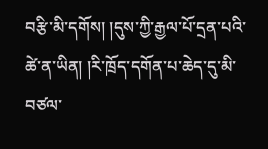བརྩི་མི་དགོས། །དུས་ཀྱི་རྒྱལ་པོ་དྲན་པའི་ཚེ་ན་ཡིན། །རི་ཁྲོད་དགོན་པ་ཆེད་དུ་མི་བཙལ་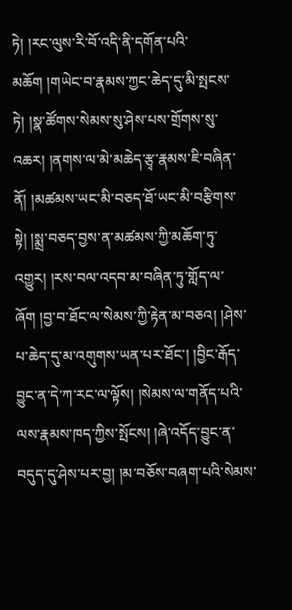ཏེ། །རང་ལུས་རི་བོ་འདི་ནི་དགོན་པའི་མཆོག །གཡེང་བ་རྣམས་ཀྱང་ཆེད་དུ་མི་སྤངས་ཏེ། །སྣ་ཚོགས་སེམས་སུ་ཤེས་པས་གྲོགས་སུ་འཆར། །ནགས་ལ་མེ་མཆེད་རྩྭ་རྣམས་ཇི་བཞིན་ནོ། །མཚམས་ཡང་མི་བཅད་ཐོ་ཡང་མི་བརྩིགས་སྟེ། །སྨྲ་བཅད་བྱས་ན་མཚམས་ཀྱི་མཆོག་ཏུ་འགྱུར། །རས་བལ་འདབ་མ་བཞིན་ཏུ་གློད་ལ་ཞོག །བྱ་བ་ཐོང་ལ་སེམས་ཀྱི་རྟེན་མ་བཅའ། །ཤེས་པ་ཆེད་དུ་མ་འགུགས་ཡན་པར་ཐོང་། །བྱིང་རྒོད་བྱུང་ན་དེ་ཀ་རང་ལ་ལྟོས། །སེམས་ལ་གནོད་པའི་ལས་རྣམས་ཁད་ཀྱིས་སྤོངས། །ཞེ་འདོད་བྱུང་ན་བདུད་དུ་ཤེས་པར་བྱ། །མ་བཅོས་བཞག་པའི་སེམས་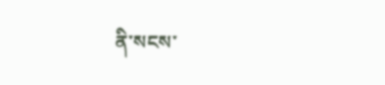ནི་སངས་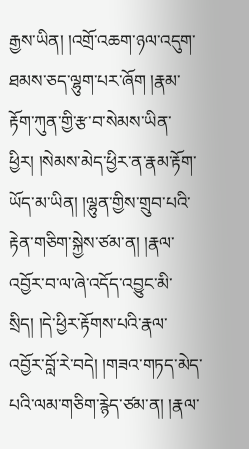རྒྱས་ཡིན། །འགྲོ་འཆག་ཉལ་འདུག་ཐམས་ཅད་ལྷུག་པར་ཞོག །རྣམ་རྟོག་ཀུན་གྱི་རྩ་བ་སེམས་ཡིན་ཕྱིར། །སེམས་མེད་ཕྱིར་ན་རྣམ་རྟོག་ཡོད་མ་ཡིན། །ལྷུན་གྱིས་གྲུབ་པའི་རྟེན་གཅིག་སྐྱེས་ཙམ་ན། །རྣལ་འབྱོར་བ་ལ་ཞེ་འདོད་འབྱུང་མི་སྲིད། །དེ་ཕྱིར་རྟོགས་པའི་རྣལ་འབྱོར་བློ་རེ་བདེ། །གཟའ་གཏད་མེད་པའི་ལམ་གཅིག་རྙེད་ཙམ་ན། །རྣལ་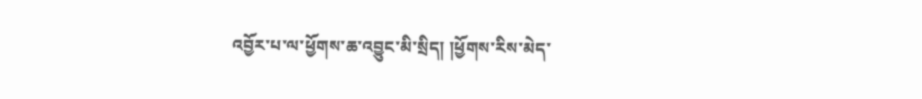འབྱོར་པ་ལ་ཕྱོགས་ཆ་འབྱུང་མི་སྲིད། །ཕྱོགས་རིས་མེད་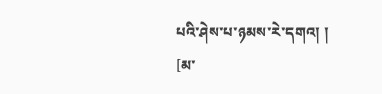པའི་ཤེས་པ་ཉམས་རེ་དགའ། །
[མ་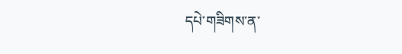དཔེ་གཟིགས་ན་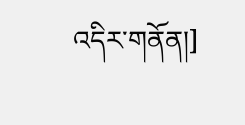འདིར་གནོན།]